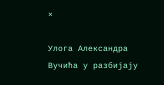×

Улога Александра Вучића у разбијају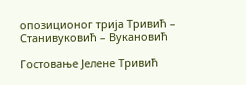опозиционог трија Тривић – Станивуковић – Вукановић

Гостовање Јелене Тривић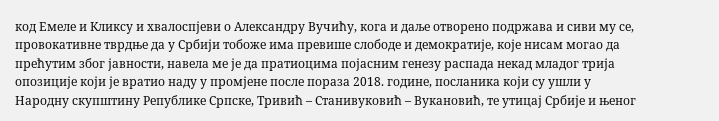код Емеле и Кликсу и хвалоспјеви о Александру Вучићу, кога и даље отворено подржава и сиви му се, провокативне тврдње да у Србији тобоже има превише слободе и демократије, које нисам могао да прећутим због јавности, навела ме је да пратиоцима појасним генезу распада некад младог трија опозиције који је вратио наду у промјене после пораза 2018. године, посланика који су ушли у Народну скупштину Републике Српске, Тривић – Станивуковић – Вукановић, те утицај Србије и њеног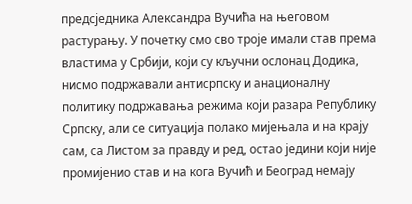предсједника Александра Вучића на његовом растурању. У почетку смо сво троје имали став према властима у Србији, који су кључни ослонац Додика, нисмо подржавали антисрпску и анационалну политику подржавања режима који разара Републику Српску, али се ситуација полако мијењала и на крају сам, са Листом за правду и ред, остао једини који није промијенио став и на кога Вучић и Београд немају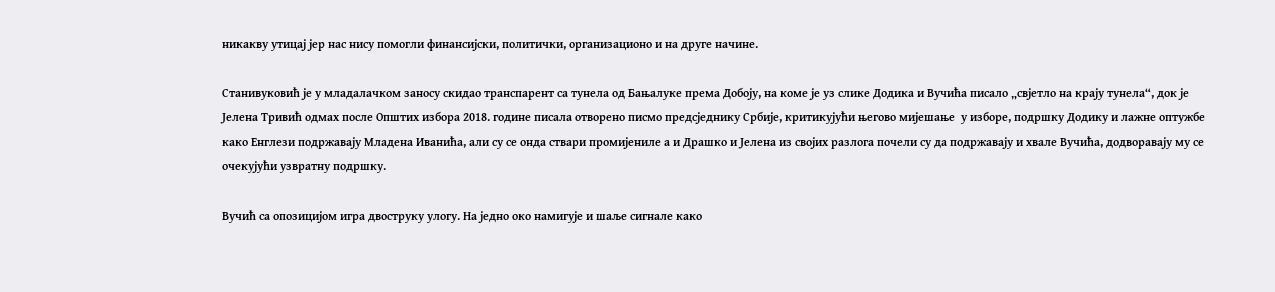никакву утицај јер нас нису помогли финансијски, политички, организационо и на друге начине.

Станивуковић је у младалачком заносу скидао транспарент са тунела од Бањалуке према Добоју, на коме је уз слике Додика и Вучића писало „свјетло на крају тунела“, док је Јелена Тривић одмах после Општих избора 2018. године писала отворено писмо предсједнику Србије, критикујући његово мијешање  у изборе, подршку Додику и лажне оптужбе како Енглези подржавају Младена Иванића, али су се онда ствари промијениле а и Драшко и Јелена из својих разлога почели су да подржавају и хвале Вучића, додворавају му се очекујући узвратну подршку.

Вучић са опозицијом игра двоструку улогу. На једно око намигује и шаље сигнале како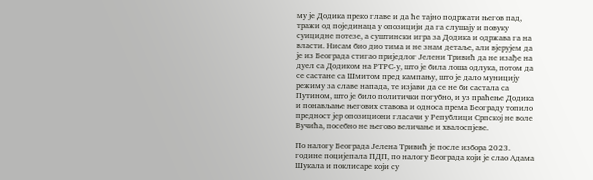му је Додика преко главе и да ће тајно подржати његов пад, тражи од појединаца у опозицији да га слушају и повуку суицидне потезе, а суштински игра за Додика и одржава га на власти. Нисам био дио тима и не знам детаље, али вјерујем да је из Београда стигао приједлог Јелени Тривић да не изађе на дуел са Додиком на РТРС-у, што је била лоша одлука, потом да се састане са Шмитом пред кампању, што је дало муницију режиму за славе напада, те изјави да се не би састала са Путином, што је било политички погубно, и уз праћење Додика и понављање његових ставова и односа према Београду топило предност јер опозициони гласачи у Републици Српској не воле Вучића, посебно не његово величање и хвалоспјеве.

По налогу Београда Јелена Тривић је после избора 2023. године поцијепала ПДП, по налогу Београда који је слао Адама Шукала и поклисаре који су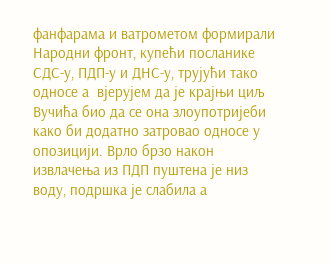фанфарама и ватрометом формирали Народни фронт, купећи посланике СДС-у, ПДП-у и ДНС-у, трујући тако односе а  вјерујем да је крајњи циљ Вучића био да се она злоупотријеби како би додатно затровао односе у опозицији. Врло брзо након извлачења из ПДП пуштена је низ воду, подршка је слабила а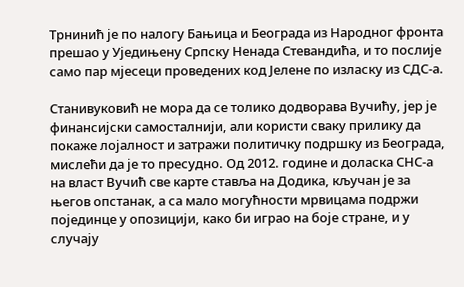Трнинић је по налогу Бањица и Београда из Народног фронта прешао у Уједињену Српску Ненада Стевандића, и то послије само пар мјесеци проведених код Јелене по изласку из СДС-а.

Станивуковић не мора да се толико додворава Вучићу, јер је финансијски самосталнији, али користи сваку прилику да покаже лојалност и затражи политичку подршку из Београда, мислећи да је то пресудно. Од 2012. године и доласка СНС-а на власт Вучић све карте ставља на Додика, кључан је за његов опстанак, а са мало могућности мрвицама подржи појединце у опозицији, како би играо на боје стране, и у случају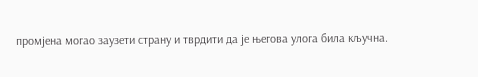промјена могао заузети страну и тврдити да је његова улога била кључна.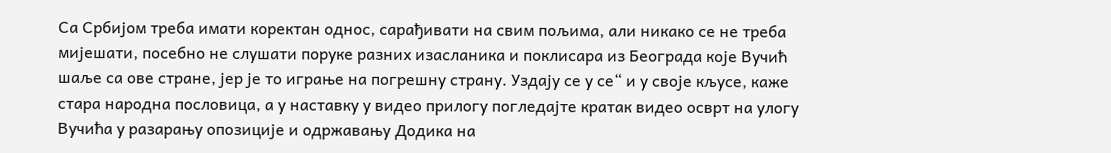Са Србијом треба имати коректан однос, сарађивати на свим пољима, али никако се не треба мијешати, посебно не слушати поруке разних изасланика и поклисара из Београда које Вучић шаље са ове стране, јер је то играње на погрешну страну. Уздају се у се“ и у своје кљусе, каже стара народна пословица, а у наставку у видео прилогу погледајте кратак видео осврт на улогу Вучића у разарању опозиције и одржавању Додика на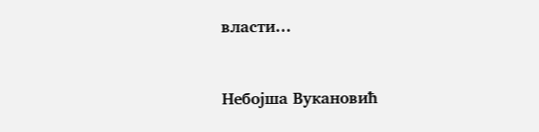власти…



Небојша Вукановић